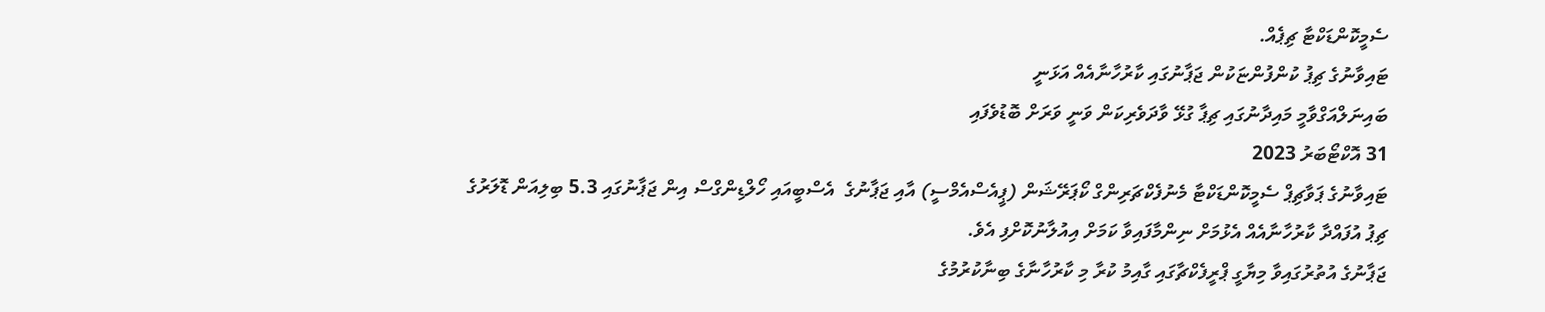ސެމީކޮންޑަކްޓާ ޗިޕެއް.
ޓައިވާނުގެ ޗިޕު ކުންފުންޏަކުން ޖަޕާނުގައި ކާރުހާނާއެއް އަޅަނީ
ބައިނަލްއަގްވާމީ މައިދާނުގައި ޗިޕާ ގުޅޭ ވާދަވެރިކަން ވަނީ ވަރަށް ބޮޑުވެފައި
31 އޮކްޓޯބަރު 2023
ޓައިވާނުގެ ޕަވާޗިޕް ސެމީކޮންޑަކްޓާ މެނުފެކްޗަރިންގް ކޯޕަރޭޝަން (ޕީއެސްއެމްސީ) އާއި ޖަޕާނުގެ  އެސްބީއައި ހޯލްޑިންގްސް އިން ޖަޕާނުގައި 5.3 ބިލިއަން ޑޮލަރުގެ ޗިޕު އުފައްދާ ކާރުހާނާއެއް އެޅުމަށް ނިންމާފައިވާ ކަމަށް އިއުލާނުކޮށްފި އެވެ.
ޖަޕާނުގެ އުތުރުގައިވާ މިޔާގީ ޕްރީފެކްޗާގައި ގާއިމު ކުރާ މި ކާރުހާނާގެ ބިނާކުރުމުގެ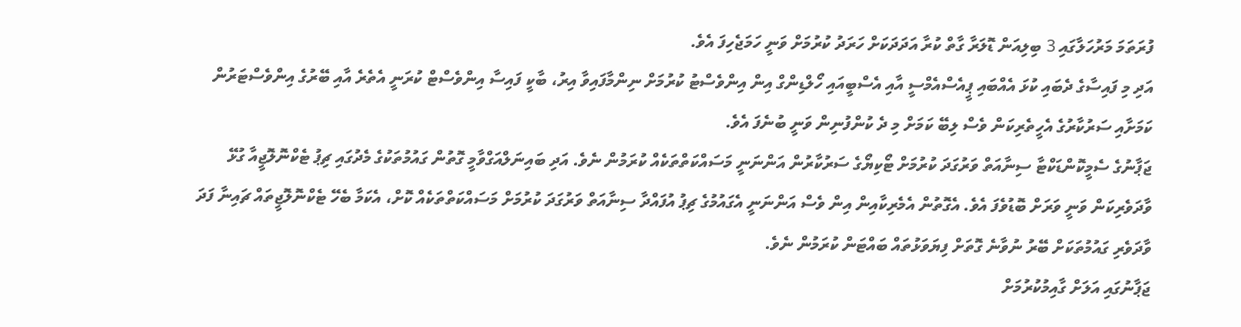ފުރަތަމަ މަރުހަލާގައި 3 ބިލިއަން ޑޮލަރާ ގާތް ކުރާ އަދަދަކަށް ހަރަދު ކުރުމަށް ވަނީ ހަމަޖެހިފަ އެވެ.
އަދި މި ފައިސާގެ ދެބައި ކުޅަ އެއްބައި ޕީއެސްއެމްސީ އާއި އެސްބީއައި ހޯލްޑިންގް އިން އިންވެސްޓު ކުރުމަށް ނިންމާފައިވާ އިރު، ބާކީ ފައިސާ އިންވެސްޓް ކުރަނީ އެތެރެ އާއި ބޭރުގެ އިންވެސްޓަރުން ކަމަށާއި ސަރުކާރުގެ އެހީތެރިކަން ވެސް ލިބޭ ކަމަށް މި ދެ ކުންފުނިން ވަނީ ބުނެފަ އެވެ.
ޖަޕާނުގެ ސެމީކޮންޑަކްޓާ ސިނާއަތް ވަރުގަދަ ކުރުމަށް ޓޯކިޔޯގެ ސަރުކާރުން އަންނަނީ މަސައްކަތްތަކެއް ކުރަމުން ނެވެ. އަދި ބައިނަލްއަގްވާމީ ގޮތުން ގައުމުތަކުގެ މެދުގައި ޗިޕު ޓެކްނޮލޮޖީއާ ގުޅޭ ވާދަވެރިކަން ވަނީ ވަރަށް ބޮޑުވެފަ އެވެ. އެގޮތުން އެމެރިކާއިން އިން ވެސް އަންނަނީ އެގައުމުގެ ޗިޕު އުފައްދާ ސިނާއަތް ވަރުގަދަ ކުރުމަށް މަސައްކަތްތަކެއް ކޮށް، އެކަމާ ބެހޭ ޓެކްނޮލޮޖީތައް ޗައިނާ ފަދަ ވާދަވެރި ގައުމުތަކަށް ބޭރު ނުވާނެ ގޮތަށް ފިޔަވަޅުތައް ބައްޓަން ކުރަމުން ނެވެ.
ޖަޕާނުގައި އަލަށް ގާއިމުކުރުމަށް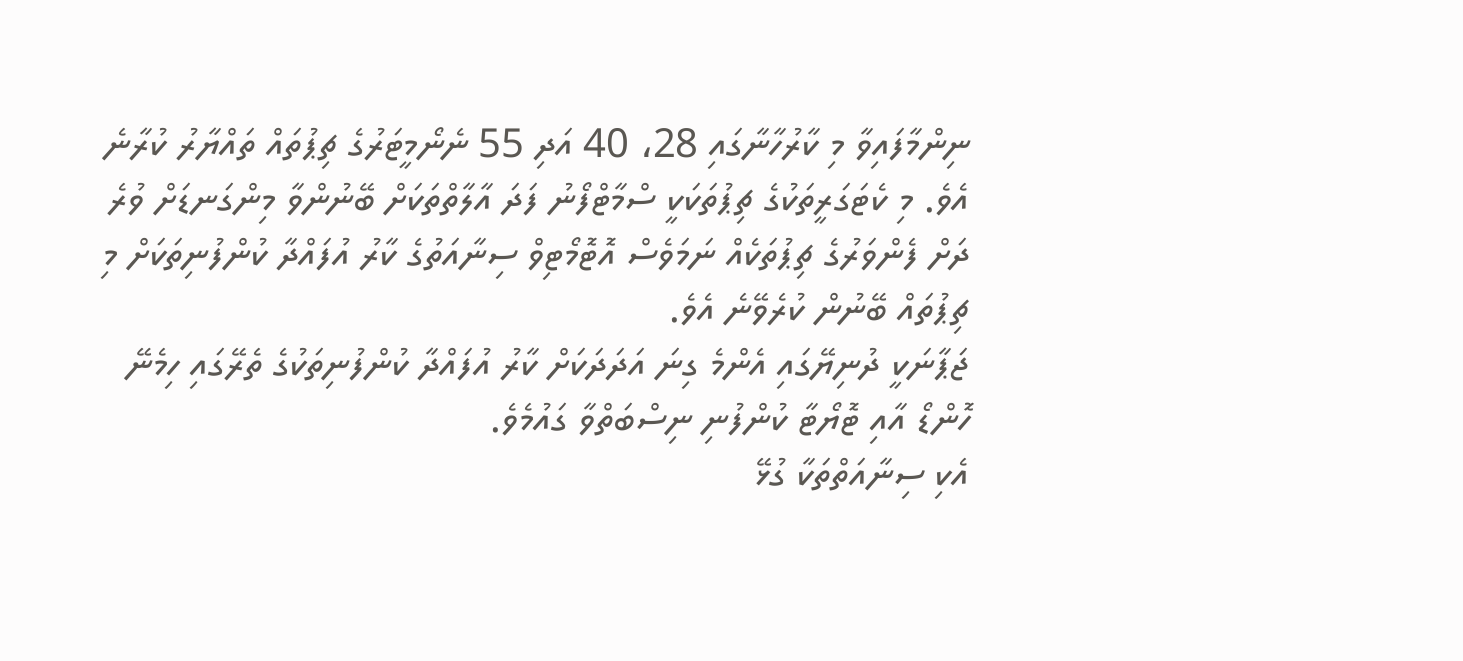ނިންމާފައިވާ މި ކާރުހާނާގައި 28، 40 އަދި 55 ނެނޯމީޓަރުގެ ޗިޕުތައް ތައްޔާރު ކުރާނެ އެވެ. މި ކެޓަގަރީތަކުގެ ޗިޕުތަކަކީ ސްމާޓްފޯނު ފަދަ އާލާތްތަކަށް ބޭނުންވާ މިންގަނޑަށް ވުރެ ދަށް ފެންވަރުގެ ޗިޕުތަކެއް ނަމަވެސް އޮޓޮމޯޓިވް ސިނާއަތުގެ ކާރު އުފައްދާ ކުންފުނިތަކަށް މި ޗިޕުތައް ބޭނުން ކުރެވޭނެ އެވެ.
ޖަޕާނަކީ ދުނިޔޭގައި އެންމެ ގިނަ އަދަދަކަށް ކާރު އުފައްދާ ކުންފުނިތަކުގެ ތެރޭގައި ހިމެނޭ ހޮންޑޯ އާއި ޓޮޔޯޓާ ކުންފުނި ނިސްބަތްވާ ގައުމެވެ.
އެކި ސިނާއަތްތަކާ ގުޅޭ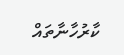ކާރުހާނާތައް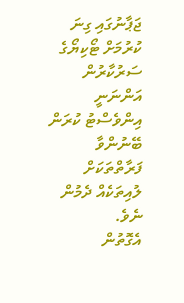ޖަޕާނުގައި ގިނަ ކުރުމަށް ޓޯކިޔޯގެ ސަރުކާރުން އަންނަނީ އިންވެސްޓު ކުރަން ބޭނުންވާ ފަރާތްތަކަށް ލުއިތަކެއް ދެމުން ނެވެ.
އެގޮތުން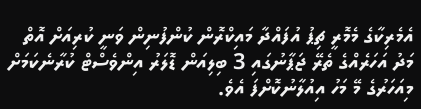އެމެރިކާގެ މެމޮރީ ޗިޕު އުފައްދާ މައިކްރޮން ކުންފުނިން ވަނީ ކުރިއަށް އޮތް މަދު އަހަރެއްގެ ތެރޭ ޖަޕާނުގައި 3 ބިލިއަން ޑޮލަރު އިންވެސްޓް ކުރާނެކަމަށް  މިއަހަރުގެ މޭ މަހު އިއުލާނުކޮށްފަ އެވެ.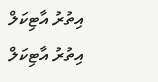އިތުރު އާޓިކަލް
އިތުރު އާޓިކަލް